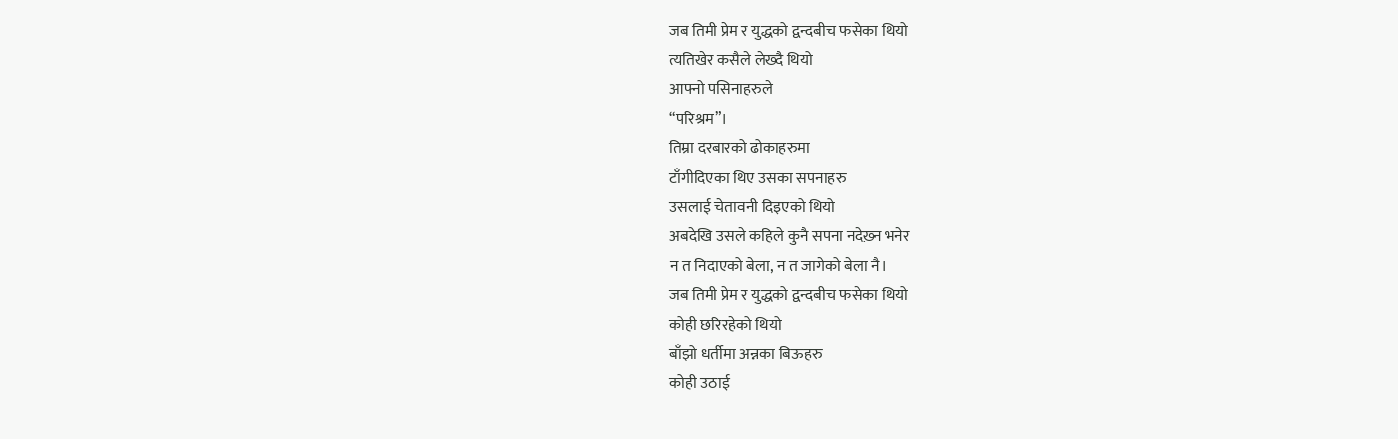जब तिमी प्रेम र युद्धको द्वन्दबीच फसेका थियो
त्यतिखेर कसैले लेख्दै थियो
आफ्नो पसिनाहरुले
“परिश्रम”।
तिम्रा दरबारको ढोकाहरुमा
टाँगीदिएका थिए उसका सपनाहरु
उसलाई चेतावनी दिइएको थियो
अबदेखि उसले कहिले कुनै सपना नदेख़्न भनेर
न त निदाएको बेला, न त जागेको बेला नै।
जब तिमी प्रेम र युद्धको द्वन्दबीच फसेका थियो
कोही छरिरहेको थियो
बाँझो धर्तीमा अन्नका बिऊहरु
कोही उठाई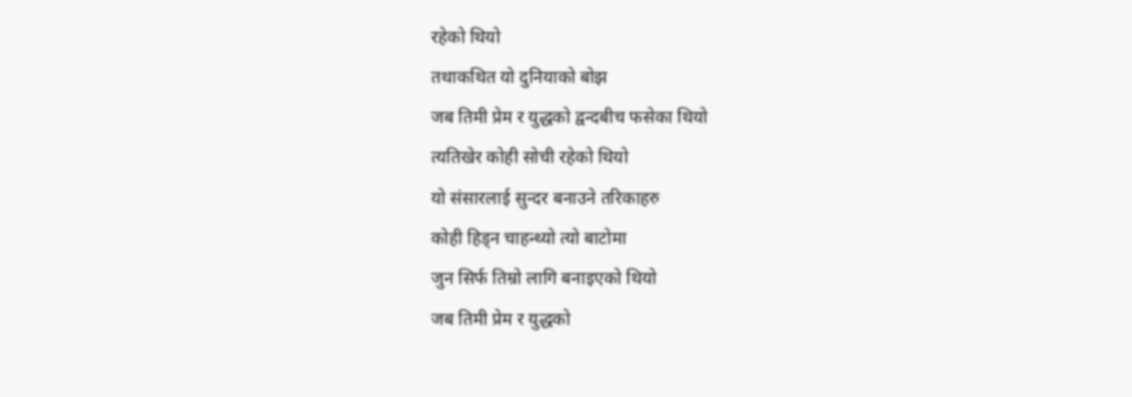रहेको थियो
तथाकथित यो दुनियाको बोझ
जब तिमी प्रेम र युद्धको द्वन्दबीच फसेका थियो
त्यतिखेर कोही सोची रहेको थियो
यो संसारलाई सुन्दर बनाउने तरिकाहरु
कोही हिड्न चाहन्थ्यो त्यो बाटोमा
जुन सिर्फ तिम्रो लागि बनाइएको थियो
जब तिमी प्रेम र युद्धको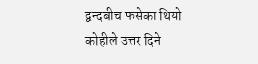द्वन्दबीच फसेका थियो
कोहीले उत्तर दिने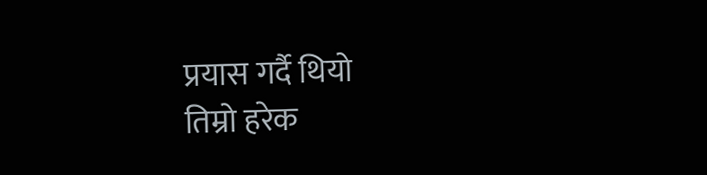प्रयास गर्दै थियो
तिम्रो हरेक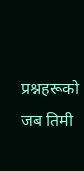प्रश्नहरूको
जब तिमी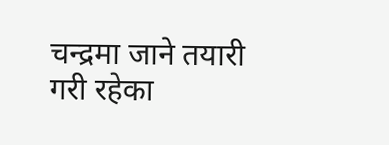चन्द्रमा जाने तयारी गरी रहेका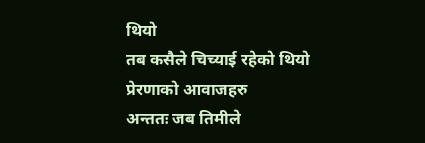थियो
तब कसैले चिच्याई रहेको थियो प्रेरणाको आवाजहरु
अन्ततः जब तिमीले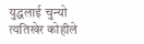युद्धलाई चुन्यो
त्यतिखेर कोहीले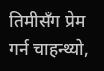तिमीसँग प्रेम गर्न चाहन्थ्यो,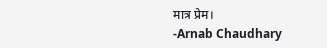मात्र प्रेम।
-Arnab Chaudhary